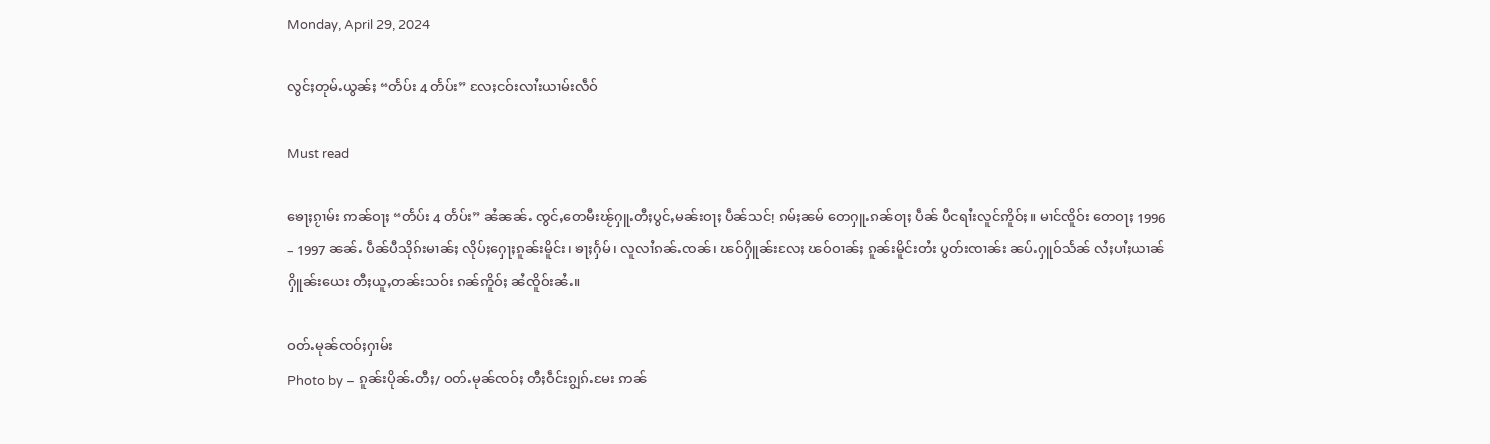Monday, April 29, 2024

လွင်ႈတုမ်ႉယွၼ်ႈ “တႅပ်း 4 တႅပ်း” လႄႈငဝ်းလၢႆးယၢမ်းလဵဝ်

Must read

ၶေႃႈၵႂၢမ်း ဢၼ်ဝႃႈ “တႅပ်း 4 တႅပ်း” ၼႆၼၼ်ႉ ၸွင်ႇတေမီးၽႂ်ႁူႉတီႈပွင်ႇမၼ်းဝႃႈ ပဵၼ်သင်! ၵမ်ႈၼမ် တေႁူႉၵၼ်ဝႃႈ ပဵၼ် ပီငရၢႆးလူင်ဢိူဝ်ႈ။ မၢင်ၸိူဝ်း တေဝႃႈ 1996 – 1997 ၼၼ်ႉ ပဵၼ်ပီသိုၵ်းမၢၼ်ႈ လိုပ်ႈႁေႃႈၵူၼ်းမိူင်း၊ ၶႃႈႁႅမ်၊ လူလၢႆၵၼ်ႉၸၼ်၊ ၽဝ်ႁိူၼ်းလႄႈ ၽဝ်ဝၢၼ်ႈ ၵူၼ်းမိူင်းတႆး ပွတ်းၸၢၼ်း ၼပ်ႉႁူဝ်သႅၼ် လႆႈပၢႆႈယၢၼ်ႁိူၼ်းယေး တီႈယူႇတၼ်းသဝ်း ၵၼ်ဢိူဝ်ႈ ၼႆၸိူဝ်းၼႆႉ။

ဝတ်ႉမုၼ်ၸဝ်ႈႁၢမ်း
Photo by – ၵူၼ်းပိုၼ်ႉတီႈ/ ဝတ်ႉမုၼ်ၸဝ်ႈ တီႈဝဵင်းၵျွၵ်ႉမႄး ဢၼ်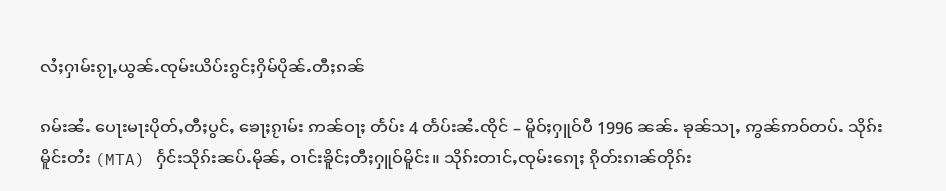လႆႈႁၢမ်းၵႂႃႇယွၼ်ႉၸုမ်းယိပ်းၵွင်ႈႁိမ်ပိုၼ်ႉတီႈၵၼ်

ၵမ်းၼႆႉ ပေႃးမႃးပိုတ်ႇတီႈပွင်ႇ ၶေႃႈၵႂၢမ်း ဢၼ်ဝႃႈ တႅပ်း 4 တႅပ်းၼႆႉၸိုင် – မိူဝ်ႈႁူဝ်ပီ 1996 ၼၼ်ႉ ၶုၼ်သႃႇ ဢွၼ်ဢဝ်တပ်ႉ သိုၵ်းမိူင်းတႆး (MTA) ႁႅင်းသိုၵ်းၼပ်ႉမိုၼ်ႇ ဝၢင်းၶိူင်ႈတီႈႁူဝ်မိူင်း။ သိုၵ်းတၢင်ႇၸုမ်းၵေႃႈ ၵိုတ်းၵၢၼ်တိုၵ်း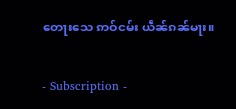တေႃးသေ ဢဝ်ငမ်း ယဵၼ်ၵၼ်မႃး။

- Subscription -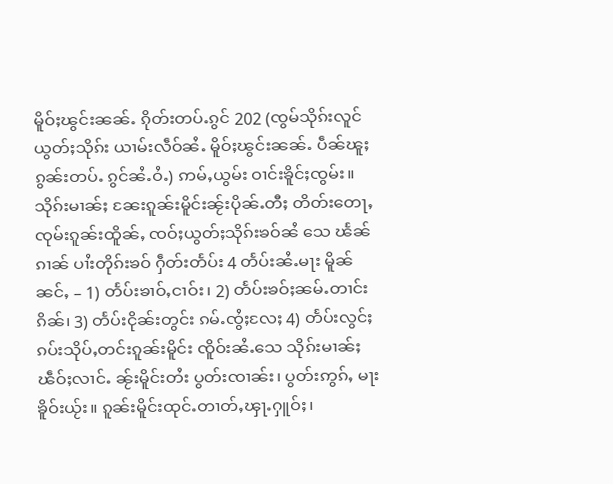မိူဝ်ႈၽွင်းၼၼ်ႉ ၵိုတ်းတပ်ႉၵွင် 202 (ၸွမ်သိုၵ်းလူင် ယွတ်ႈသိုၵ်း ယၢမ်းလဵဝ်ၼႆႉ မိူဝ်ႈၽွင်းၼၼ်ႉ ပဵၼ်ၽူႈၵွၼ်းတပ်ႉ ၵွင်ၼႆႉဝႆႉ) ဢမ်ႇယွမ်း ဝၢင်းၶိူင်ႈၸွမ်း။ သိုၵ်းမၢၼ်ႈ ၼႄးၵူၼ်းမိူင်းၼႂ်းပိုၼ်ႉတီႈ တိတ်းတေႃႇၸုမ်းၵူၼ်းထိူၼ်ႇ ၸဝ်ႈယွတ်ႈသိုၵ်းၶဝ်ၼႆ သေ ၽႅၼ်ၵၢၼ် ပၢႆးတိုၵ်းၶဝ် ႁဵတ်းတႅပ်း 4 တႅပ်းၼႆႉမႃး မိူၼ်ၼင်ႇ – 1) တႅပ်းၶၢဝ်ႇငၢဝ်း၊ 2) တႅပ်းၶဝ်ႈၼမ်ႉတၢင်းၵိၼ်၊ 3) တႅပ်းငိုၼ်းတွင်း ၵမ်ႉၸွႆႈလႄႈ 4) တႅပ်းလွင်ႈၵပ်းသိုပ်ႇတင်းၵူၼ်းမိူင်း ၸိူဝ်းၼႆႉသေ သိုၵ်းမၢၼ်ႈ ၽဵဝ်ႈလၢင်ႉ ၼႂ်းမိူင်းတႆး ပွတ်းၸၢၼ်း၊ ပွတ်းဢွၵ်ႇ မႃးၶိူဝ်းယႂ်း။ ၵူၼ်းမိူင်းထုင်ႉတၢတ်ႇၾႃႉႁူဝ်ႈ၊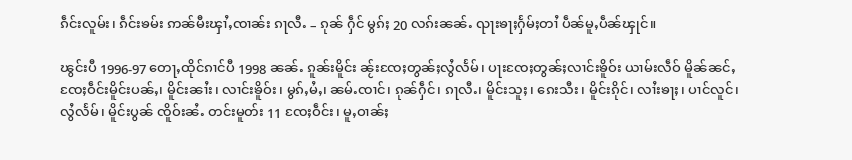ၵဵင်းလူမ်း၊ ၵဵင်းၶမ်း ဢၼ်မီးၾၢႆႇၸၢၼ်း ၵႃလီႉ – ၵုၼ် ႁဵင် မွၵ်ႈ 20 လၵ်းၼၼ်ႉ ၺႃးၶႃႈႁႅမ်ႈတၢႆ ပဵၼ်မူႇပဵၼ်ၾုင်။

ၽွင်းပီ 1996-97 တေႃႇထိုင်ၵၢင်ပီ 1998 ၼၼ်ႉ ၵူၼ်းမိူင်း ၼႂ်းၸႄႈတွၼ်ႈလွႆလႅမ်၊ ပႃးၸႄႈတွၼ်ႈလၢင်းၶိူဝ်း ယၢမ်းလဵဝ် မိူၼ်ၼင်ႇ ၸႄႈဝဵင်းမိူင်းပၼ်ႇ၊ မိူင်းၼၢႆး၊ လၢင်းၶိူဝ်း၊ မွၵ်ႇမႆႇ၊ ၼမ်ႉၸၢင်၊ ၵုၼ်ႁဵင်၊ ၵႃလီႉ၊ မိူင်းသူႈ၊ ၵေးသီး၊ မိူင်းၵိုင်၊ လၢႆးၶႃႈ၊ ပၢင်လူင်၊ လွႆလႅမ်၊ မိူင်းပွၼ် ၸိူဝ်းၼႆႉ တင်းမူတ်း 11 ၸႄႈဝဵင်း၊ မူႇဝၢၼ်ႈ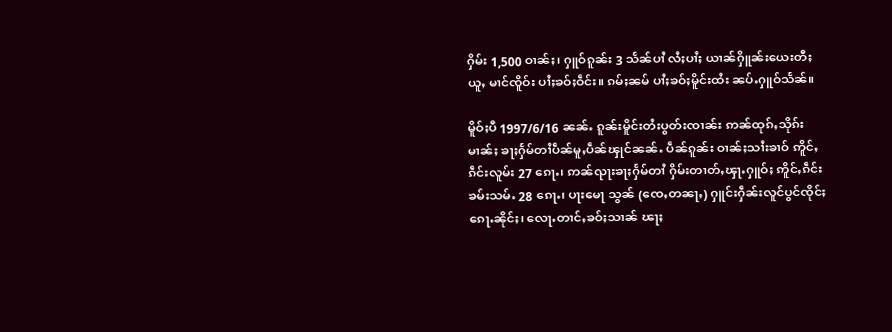ႁိမ်း 1,500 ဝၢၼ်ႈ၊ ႁူဝ်ၵူၼ်း 3 သႅၼ်ပၢႆ လႆႈပၢႆႈ ယၢၼ်ႁိူၼ်းယေးတီႈယူႇ မၢင်ၸိူဝ်း ပၢႆႈၶဝ်ႈဝဵင်း။ ၵမ်ႈၼမ် ပၢႆႈၶဝ်ႈမိူင်းထႆး ၼပ်ႉႁူဝ်သႅၼ်။

မိူဝ်ႈပီ 1997/6/16 ၼၼ်ႉ ၵူၼ်းမိူင်းတႆးပွတ်းၸၢၼ်း ဢၼ်ထုၵ်ႇသိုၵ်းမၢၼ်ႈ ၶႃႈႁႅမ်တၢႆပဵၼ်မူႇပဵၼ်ၾုင်ၼၼ်ႉ ပဵၼ်ၵူၼ်း ဝၢၼ်ႈသၢႆးၶၢဝ် ဢိူင်ႇၵဵင်းလူမ်း 27 ၵေႃႉ၊ ဢၼ်ၺႃးၶႃႈႁႅမ်တၢႆ ႁိမ်းတၢတ်ႇၾႃႉႁူဝ်ႈ ဢိူင်ႇၵဵင်းၶမ်းသမ်ႉ 28 ၵေႃႉ၊ ပႃးမေႃ သွၼ် (ၸေႇတၼႃႇ) ႁူင်းႁဵၼ်းလူင်ပွင်ၸိုင်ႈ ၵေႃႉၼိုင်ႈ၊ လေႃႉတၢင်ႇၶဝ်ႈသၢၼ် ၽႃႈ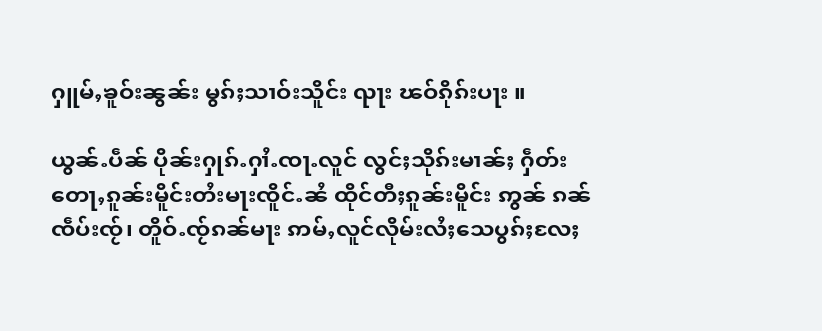ႁူမ်ႇၶူဝ်းၼွၼ်း မွၵ်ႈသၢဝ်းသိူင်း ၺႃး ၽဝ်ၵိုၵ်းပႃး ။

ယွၼ်ႉပဵၼ် ပိုၼ်းႁုၵ်ႉႁၢႆႉၸႃႉလူင် လွင်ႈသိုၵ်းမၢၼ်ႈ ႁဵတ်းတေႃႇၵူၼ်းမိူင်းတႆးမႃးၸိူင်ႉၼႆ ထိုင်တီႈၵူၼ်းမိူင်း ဢွၼ် ၵၼ်ၸဵပ်းၸႂ်၊ တိူဝ်ႉၸႂ်ၵၼ်မႃး ဢမ်ႇလူင်လိုမ်းလႆႈသေပွၵ်ႈလႄႈ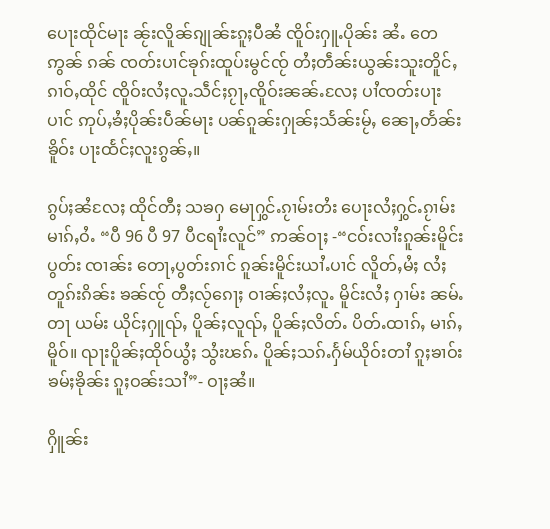ပေႃးထိုင်မႃး ၼႂ်းလိူၼ်ၵျုၼ်ႊၵူႈပီၼႆ ၸိူဝ်းႁူႉပိုၼ်း ၼႆႉ တေဢွၼ် ၵၼ် ၸတ်းပၢင်ၶုၵ်းထူပ်းမွင်ၸႂ် တႆႈတဵၼ်းယွၼ်းသူးတိူင်ႇၵၢဝ်ႇထိုင် ၸိူဝ်းလႆႈလူႉသဵင်ႈၵႂႃႇၸိူဝ်းၼၼ်ႉလႄႈ ပၢႆၸတ်းပႃး ပၢင် ဢုပ်ႇၶႆႈပိုၼ်းပဵၼ်မႃး ပၼ်ၵူၼ်းႁုၼ်ႈသႅၼ်းမႂ်ႇ ၼေႃႇတႅၼ်းၶိူဝ်း ပႃးထႅင်ႈလူးၵွၼ်ႇ။

ၵွပ်ႈၼႆလႄႈ ထိုင်တီႈ သၶႁ မေႃႁွင်ႉၵႂၢမ်းတႆး ပေႃးလႆႈႁွင်ႉၵႂၢမ်းမၢၵ်ႇဝႆႉ “ပီ 96 ပီ 97 ပီငရၢႆးလူင်” ဢၼ်ဝႃႈ -“ငဝ်းလၢႆးၵူၼ်းမိူင်း ပွတ်း ၸၢၼ်း တေႃႇပွတ်းၵၢင် ၵူၼ်းမိူင်းယၢႆႉပၢင် လိူတ်ႇမႆႈ လႆႈတူၵ်းၵိၼ်း ၶၼ်ၸႂ် တီႈလႂ်ၵေႃႈ ဝၢၼ်ႈလႆႈလူႉ မိူင်းလႆႈ ႁၢမ်း ၼမ်ႉတႃ ယမ်း ယိုင်ႈႁူၺ်ႇ ပိူၼ်ႈလူၺ်ႇ ပိူၼ်ႈလိတ်ႉ ပိတ်ႉထၢၵ်ႇ မၢၵ်ႇမိူဝ်။ ၺႃးပိူၼ်ႈထိုဝ်ယွႆႈ သွႆးၽၵ်ႉ ပိူၼ်ႈသၵ်ႉႁႅမ်ယိုဝ်းတၢႆ ၵူႈၶၢဝ်း ၶမ်ႈၶိုၼ်း ၵူႈဝၼ်းသၢႆ”- ဝႃႈၼႆ။

ႁိူၼ်း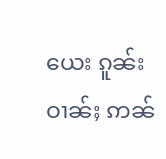ယေး ၵူၼ်းဝၢၼ်ႈ ဢၼ်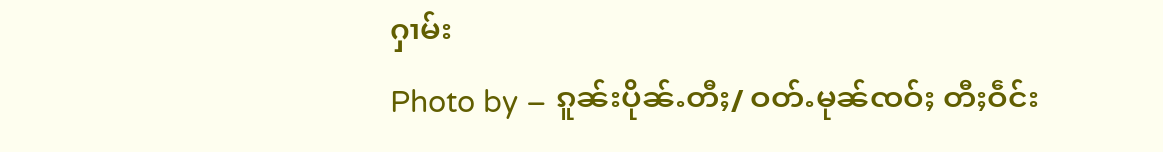ႁၢမ်း
Photo by – ၵူၼ်းပိုၼ်ႉတီႈ/ ဝတ်ႉမုၼ်ၸဝ်ႈ တီႈဝဵင်း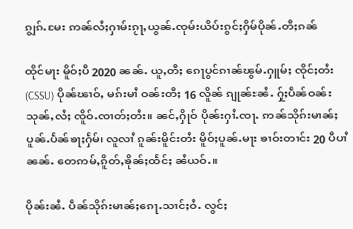ၵျွၵ်ႉမႄး ဢၼ်လႆႈႁၢမ်းၵႂႃႇယွၼ်ႉၸုမ်းယိပ်းၵွင်ႈႁိမ်ပိုၼ်ႉတီႈၵၼ်

ထိုင်မႃး မိူဝ်ႈပီ 2020 ၼၼ်ႉ ယူႇတီႈ ၵေႃပွင်ၵၢၼ်ၽွမ်ႉႁူမ်ႈ ၸိုင်ႈတႆး (CSSU) ပိုၼ်ၽၢဝ်ႇ မၵ်းမၢႆ ဝၼ်းတီႈ 16 လိူၼ် ၵျုၼ်ႊၼႆႉ ႁႂ်ႈပဵၼ်ဝၼ်းသုၼ်ႇလႆႈ ၸိူဝ်ႉၸၢတ်ႈတႆး။ ၼင်ႇႁိုဝ် ပိုၼ်းႁၢႆႉၸႃႉ ဢၼ်သိုၵ်းမၢၼ်ႈ ပူၼ်ႉပႅၼ်ၶႃႈႁႅမ်၊ လူလၢႆ ၵူၼ်းမိူင်းတႆး မိူဝ်ႈပူၼ်ႉမႃး ၶၢဝ်းတၢင်း 20 ပီပၢႆၼၼ်ႉ တေဢမ်ႇၵိူတ်ႇၶိုၼ်ႈထႅင်ႈ ၼႆယဝ်ႉ။

ပိုၼ်းၼႆႉ ပဵၼ်သိုၵ်းမၢၼ်ႈၵေႃႉသၢင်ႈဝႆႉ လွင်ႈ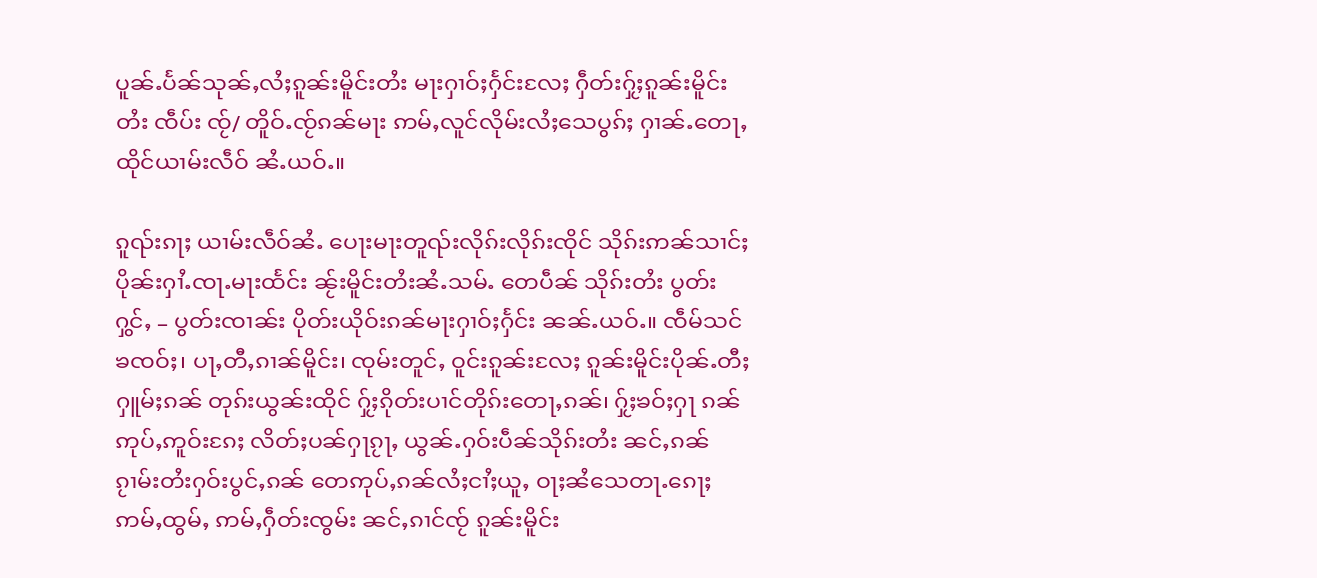ပူၼ်ႉပႅၼ်သုၼ်ႇလႆႈၵူၼ်းမိူင်းတႆး မႃးႁၢဝ်ႈႁႅင်းလႄႈ ႁဵတ်းႁႂ်ႈၵူၼ်းမိူင်းတႆး ၸဵပ်း ၸႂ်/ တိူဝ်ႉၸႂ်ၵၼ်မႃး ဢမ်ႇလူင်လိုမ်းလႆႈသေပွၵ်ႈ ႁၢၼ်ႉတေႃႇထိုင်ယၢမ်းလဵဝ် ၼႆႉယဝ်ႉ။

ၵူၺ်းၵႃႈ ယၢမ်းလဵဝ်ၼႆႉ ပေႃးမႃးတူၺ်းလိုၵ်းလိုၵ်းၸိုင် သိုၵ်းဢၼ်သၢင်ႈပိုၼ်းႁၢႆႉၸႃႉမႃးထႅင်း ၼႂ်းမိူင်းတႆးၼႆႉသမ်ႉ တေပဵၼ် သိုၵ်းတႆး ပွတ်းႁွင်ႇ – ပွတ်းၸၢၼ်း ပိုတ်းယိုဝ်းၵၼ်မႃးႁၢဝ်ႈႁႅင်း ၼၼ်ႉယဝ်ႉ။ ၸဵမ်သင်ၶၸဝ်ႈ၊ ပႃႇတီႇၵၢၼ်မိူင်း၊ ၸုမ်းတူင်ႇ ဝူင်းၵူၼ်းလႄႈ ၵူၼ်းမိူင်းပိုၼ်ႉတီႈ ႁူမ်ႈၵၼ် တုၵ်းယွၼ်းထိုင် ႁႂ်ႈၵိုတ်းပၢင်တိုၵ်းတေႃႇၵၼ်၊ ႁႂ်ႈၶဝ်ႈႁႃ ၵၼ် ဢုပ်ႇဢူဝ်းၵႄႈ လိတ်ႈပၼ်ႁႃၵႂႃႇ ယွၼ်ႉႁဝ်းပဵၼ်သိုၵ်းတႆး ၼင်ႇၵၼ် ၵႂၢမ်းတႆးႁဝ်းပွင်ႇၵၼ် တေဢုပ်ႇၵၼ်လႆႈငၢႆႈယူႇ ဝႃႈၼႆသေတႃႉၵေႃႈ ဢမ်ႇထွမ်ႇ ဢမ်ႇႁဵတ်းၸွမ်း ၼင်ႇၵၢင်ၸႂ် ၵူၼ်းမိူင်း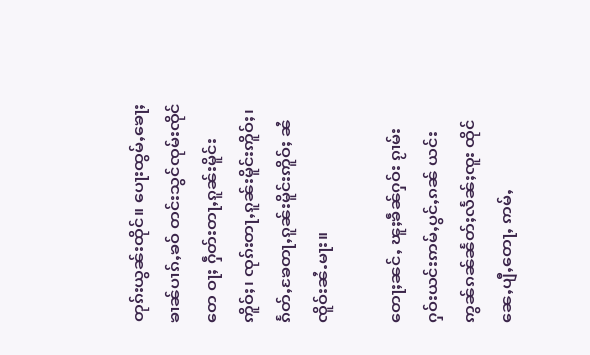တုၵ်းယွၼ်းထိုင်။ ပေႃးထွမ်ႇၶေႃႈၶၢၼ်ပၢၵ်ႇၶဝ် တင်းသွင်ၸုမ်းၸိုင် တေ ဝႃႈ ႁဵတ်းတႃႇၵူၼ်းမိူင်းဢိူဝ်ႈ၊ ၸုၵ်းတႃႇၵူၼ်းမိူင်းဢိူဝ်ႈ၊ ၵႅတ်ႇၶႄတႃႇၵူၼ်းမိူင်းဢိူဝ်ႈ ၼႆၸိူဝ်းၼႆႉမႃး။

တေႃႈၼင်ႇ ၽူႈၶဵၼ်ႁဝ်း ၵႂၢမ်းႁဝ်းယင်းဢမ်ႇပွင်ႇၵၼ် ယင်းဢွၼ်ၵၼ်ၼႅတ်ႈလႅၼ်ႈၸူး ထိုင်ၼေႇပျီႇတေႃႇ ဢမ်ႇ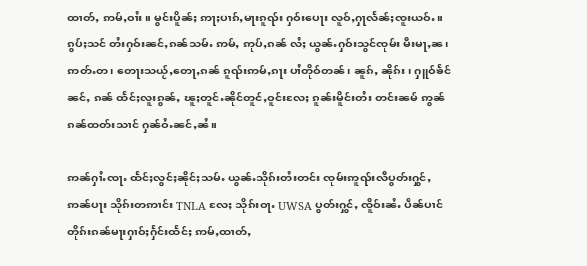ထၢတ်ႇ ဢမ်ႇဝၢႆး။ မွင်းပိူၼ်ႈ ဢႃႈပၢၵ်ႇမႃးၵူၺ်း ႁဝ်းပေႃး လူဝ်ႇႁႃလႅၼ်ႈၸူးယဝ်ႉ။ ၵွပ်ႈသင် တႆးႁဝ်းၼင်ႇၵၼ်သမ်ႉ ဢမ်ႇ ဢုပ်ႇၵၼ် လႆႈ ယွၼ်ႉႁဝ်းသွင်ၸုမ်း မီးမႃႇၼ၊ ဢတ်ႉတ၊ တေႃးသယႂ်ႇတေႃႇၵၼ် ၵူၺ်းဢမ်ႇၵႃး ပၢႆတိုဝ်တၼ်၊ ၼူၵ်ႇ ၼိုၵ်း၊ ႁူဝ်ၶႅင်ၼင်ႇ ၵၼ် ထႅင်ႈလူးၵွၼ်ႇ ၽူႈတူင်ႉၼိုင်တူင်ႇဝူင်းလႄႈ ၵူၼ်းမိူင်းတႆး တင်းၼမ် ဢွၼ်ၵၼ်ထတ်းသၢင် ႁၼ်ဝႆႉၼင်ႇၼႆ။

ဢၼ်ႁၢႆႉၸႃႉ ထႅင်ႈလွင်ႈၼိုင်ႈသမ်ႉ ယွၼ်ႉသိုၵ်းတႆးတင်း ၸုမ်းဢူၺ်းလီပွတ်းႁွင်ႇ ဢၼ်ပႃး သိုၵ်းတဢၢင်း TNLA လႄႈ သိုၵ်းဝႃႉ UWSA ပွတ်းႁွင်ႇ ၸိူဝ်းၼႆႉ ပဵၼ်ပၢင်တိုၵ်းၵၼ်မႃးႁၢဝ်ႈႁႅင်းထႅင်ႈ ဢမ်ႇထၢတ်ႇ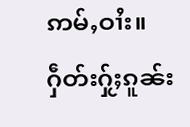ဢမ်ႇဝၢႆး။ ႁဵတ်းႁႂ်ႈၵူၼ်း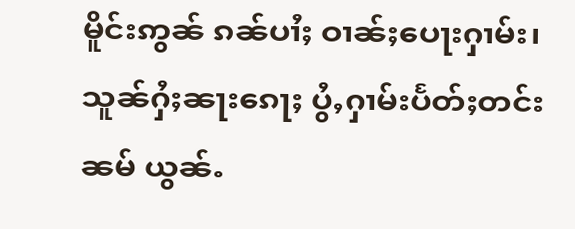မိူင်းဢွၼ် ၵၼ်ပၢႆႈ ဝၢၼ်ႈပေႃးႁၢမ်း၊ သူၼ်ႁႆႈၼႃးၵေႃႈ ပွႆႇႁၢမ်းပႅတ်ႈတင်းၼမ် ယွၼ်ႉ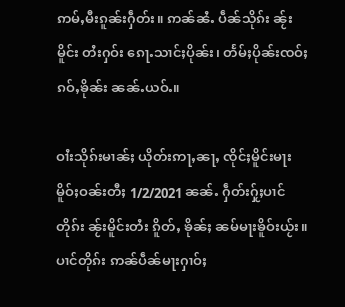ဢမ်ႇမီးၵူၼ်းႁဵတ်း။ ဢၼ်ၼႆႉ ပဵၼ်သိုၵ်း ၼႂ်းမိူင်း တႆးႁဝ်း ၵေႃႉသၢင်ႈပိုၼ်း၊ တႅမ်ႈပိုၼ်းၸဝ်ႈၵဝ်ႇၶိုၼ်း ၼၼ်ႉယဝ်ႉ။

ဝၢႆးသိုၵ်းမၢၼ်ႈ ယိုတ်းဢႃႇၼႃႇ ၸိုင်ႈမိူင်းမႃး မိူဝ်ႈဝၼ်းတီႈ 1/2/2021 ၼၼ်ႉ ႁဵတ်းႁႂ်ႈပၢင်တိုၵ်း ၼႂ်းမိူင်းတႆး ၵိူတ်ႇ ၶိုၼ်ႈ ၼမ်မႃးၶိူဝ်းယႂ်း။ ပၢင်တိုၵ်း ဢၼ်ပဵၼ်မႃးႁၢဝ်ႈ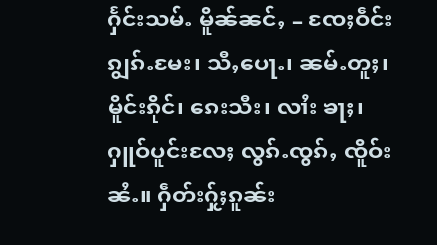ႁႅင်းသမ်ႉ မိူၼ်ၼင်ႇ – ၸႄႈဝဵင်းၵျွၵ်ႉမႄး၊ သီႇပေႃႉ၊ ၼမ်ႉတူႈ၊ မိူင်းၵိုင်၊ ၵေးသီး၊ လၢႆး ၶႃႈ၊ ႁူဝ်ပူင်းလႄႈ လွၵ်ႉၸွၵ်ႇ ၸိူဝ်းၼႆႉ။ ႁဵတ်းႁႂ်ႈၵူၼ်း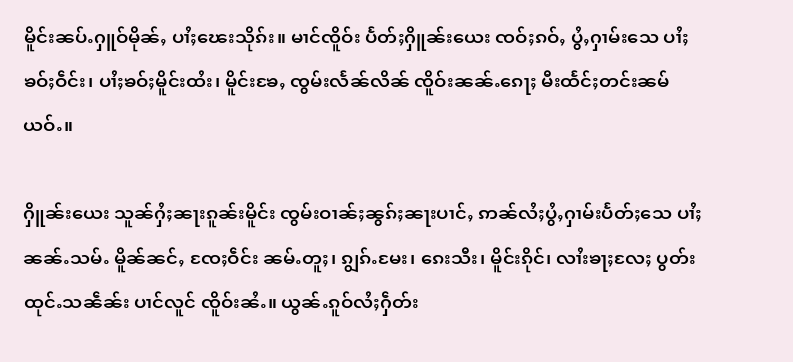မိူင်းၼပ်ႉႁူဝ်မိုၼ်ႇ ပၢႆႈၽေးသိုၵ်း။ မၢင်ၸိူဝ်း ပႅတ်ႈႁိူၼ်းယေး ၸဝ်ႈၵဝ်ႇ ပွႆႇႁၢမ်းသေ ပၢႆႈၶဝ်ႈဝဵင်း၊ ပၢႆႈၶဝ်ႈမိူင်းထႆး၊ မိူင်းၶႄႇ ၸွမ်းလႅၼ်လိၼ် ၸိူဝ်းၼၼ်ႉၵေႃႈ မီးထႅင်ႈတင်းၼမ်ယဝ်ႉ။

ႁိူၼ်းယေး သူၼ်ႁႆႈၼႃးၵူၼ်းမိူင်း ၸွမ်းဝၢၼ်ႈၼွၵ်ႈၼႃးပၢင်ႇ ဢၼ်လႆႈပွႆႇႁၢမ်းပႅတ်ႈသေ ပၢႆႈၼၼ်ႉသမ်ႉ မိူၼ်ၼင်ႇ ၸႄႈဝဵင်း ၼမ်ႉတူႈ၊ ၵျွၵ်ႉမႄး၊ ၵေးသီး၊ မိူင်းၵိုင်၊ လၢႆးၶႃႈလႄႈ ပွတ်းထုင်ႉသၼဵၼ်း ပၢင်လူင် ၸိူဝ်းၼႆႉ။ ယွၼ်ႉၵူဝ်လႆႈႁဵတ်း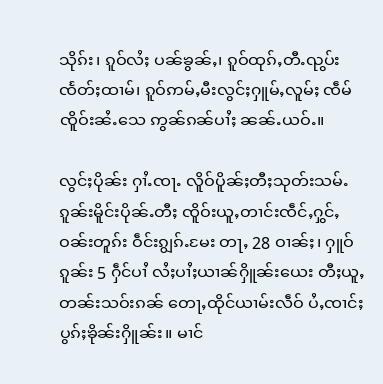သိုၵ်း၊ ၵူဝ်လႆႈ ပၼ်ၶွၼ်ႇ၊ ၵူဝ်ထုၵ်ႇတီႉၺွပ်းၸႅတ်ႈထၢမ်၊ ၵူဝ်ဢမ်ႇမီးလွင်ႈႁူမ်ႇလူမ်ႈ ၸဵမ်ၸိူဝ်းၼႆႉသေ ဢွၼ်ၵၼ်ပၢႆႈ ၼၼ်ႉယဝ်ႉ။

လွင်ႈပိုၼ်း ႁၢႆႉၸႃႉ လိူဝ်ပိူၼ်ႈတီႈသုတ်းသမ်ႉ ၵူၼ်းမိူင်းပိုၼ်ႉတီႈ ၸိူဝ်းယူႇတၢင်းၸဵင်ႇႁွင်ႇဝၼ်းတူၵ်း ဝဵင်းၵျွၵ်ႉမႄး တႃႇ 28 ဝၢၼ်ႈ၊ ႁူဝ်ၵူၼ်း 5 ႁဵင်ပၢႆ လႆႈပၢႆႈယၢၼ်ႁိူၼ်းယေး တီႈယူႇတၼ်းသဝ်းၵၼ် တေႃႇထိုင်ယၢမ်းလဵဝ် ပႆႇၸၢင်ႈပွၵ်ႈၶိုၼ်းႁိူၼ်း။ မၢင်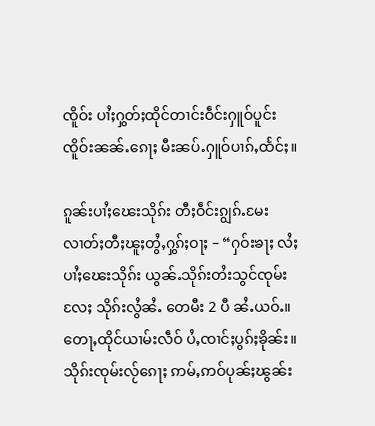ၸိူဝ်း ပၢႆႈႁွတ်ႈထိုင်တၢင်းဝဵင်းႁူဝ်ပူင်း ၸိူဝ်းၼၼ်ႉၵေႃႈ မီးၼပ်ႉႁူဝ်ပၢၵ်ႇထႅင်ႈ။

ၵူၼ်းပၢႆႈၽေးသိုၵ်း တီႈဝဵင်းၵျွၵ်ႉမႄး လၢတ်ႈတီႈၽူႈတွႆႇႁွၵ်ႈဝႃႈ – “ႁဝ်းၶႃႈ လႆႈပၢႆႈၽေးသိုၵ်း ယွၼ်ႉသိုၵ်းတႆးသွင်ၸုမ်းလႄႈ သိုၵ်းလွႆၼႆႉ တေမီး 2 ပီ ၼႆႉယဝ်ႉ။ တေႃႇထိုင်ယၢမ်းလဵဝ် ပႆႇၸၢင်ႈပွၵ်ႈၶိုၼ်း။ သိုၵ်းၸုမ်းလႂ်ၵေႃႈ ဢမ်ႇဢဝ်ပုၼ်ႈၽွၼ်း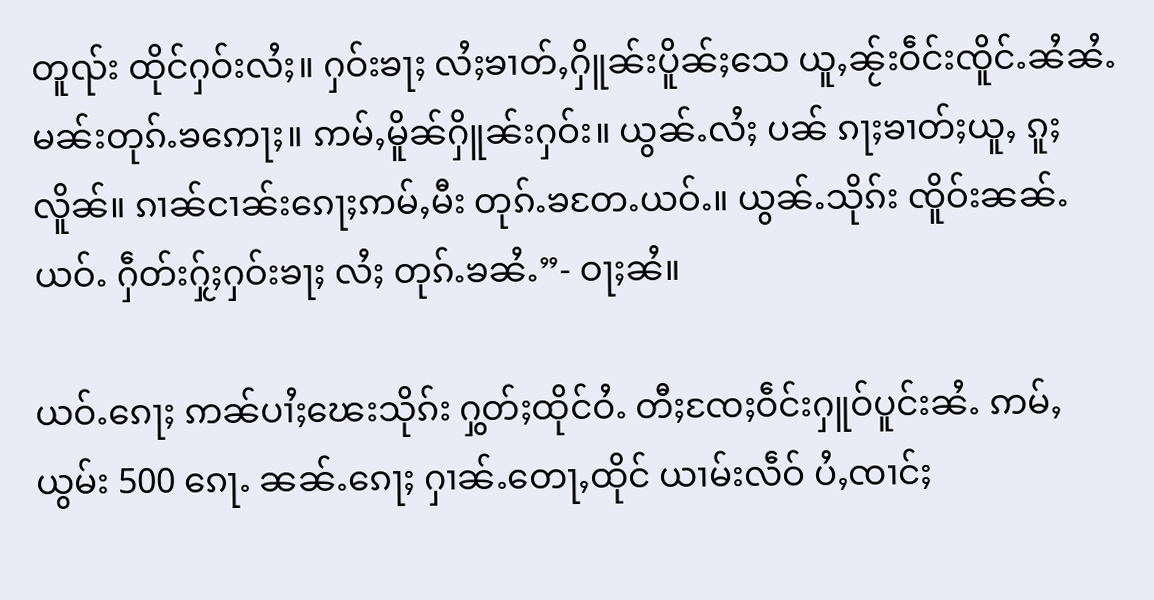တူၺ်း ထိုင်ႁဝ်းလႆႈ။ ႁဝ်းၶႃႈ လႆႈၶၢတ်ႇႁိူၼ်းပိူၼ်ႈသေ ယူႇၼႂ်းဝဵင်းၸိူင်ႉၼႆၼႆႉ မၼ်းတုၵ်ႉၶဢေႃႈ။ ဢမ်ႇမိူၼ်ႁိူၼ်းႁဝ်း။ ယွၼ်ႉလႆႈ ပၼ် ၵႃႈၶၢတ်ႈယူႇ ၵူႈလိူၼ်။ ၵၢၼ်ငၢၼ်းၵေႃႈဢမ်ႇမီး တုၵ်ႉၶတႄႉယဝ်ႉ။ ယွၼ်ႉသိုၵ်း ၸိူဝ်းၼၼ်ႉယဝ်ႉ ႁဵတ်းႁႂ်ႈႁဝ်းၶႃႈ လႆႈ တုၵ်ႉၶၼႆႉ”- ဝႃႈၼႆ။

ယဝ်ႉၵေႃႈ ဢၼ်ပၢႆႈၽေးသိုၵ်း ႁွတ်ႈထိုင်ဝႆႉ တီႈၸႄႈဝဵင်းႁူဝ်ပူင်းၼႆႉ ဢမ်ႇယွမ်း 500 ၵေႃႉ ၼၼ်ႉၵေႃႈ ႁၢၼ်ႉတေႃႇထိုင် ယၢမ်းလဵဝ် ပႆႇၸၢင်ႈ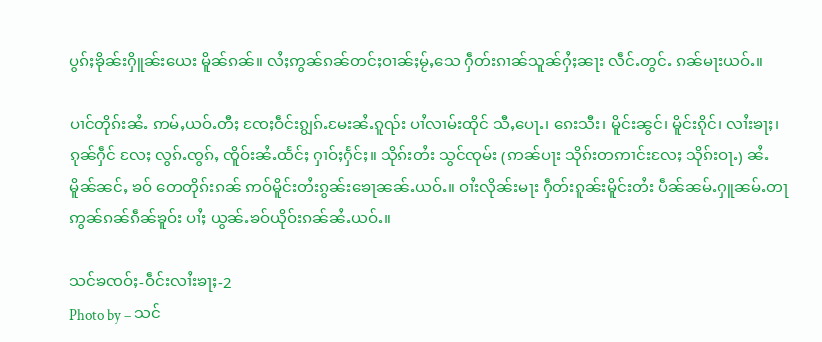ပွၵ်ႈၶိုၼ်းႁိူၼ်းယေး မိူၼ်ၵၼ်။ လႆႈဢွၼ်ၵၼ်တင်ႈဝၢၼ်ႈမႂ်ႇသေ ႁဵတ်းၵၢၼ်သူၼ်ႁႆႈၼႃး လဵင်ႉတွင်ႉ ၵၼ်မႃးယဝ်ႉ။

ပၢင်တိုၵ်းၼႆႉ ဢမ်ႇယဝ်ႉတီႈ ၸႄႈဝဵင်းၵျွၵ်ႉမႄးၼႆႉၵူၺ်း ပၢႆလၢမ်းထိုင် သီႇပေႃႉ၊ ၵေးသီး၊ မိူင်းၼွင်၊ မိူင်းၵိုင်၊ လၢႆးၶႃႈ၊ ၵုၼ်ႁဵင် လႄႈ လွၵ်ႉၸွၵ်ႇ ၸိူဝ်းၼႆႉထႅင်ႈ ႁၢဝ်ႈႁႅင်ႈ။ သိုၵ်းတႆး သွင်ၸုမ်း (ဢၼ်ပႃး သိုၵ်းတဢၢင်းလႄႈ သိုၵ်းဝႃႉ) ၼႆႉ မိူၼ်ၼင်ႇ ၶဝ် တေတိုၵ်းၵၼ် ဢဝ်မိူင်းတႆးၵွၼ်းၶေႃၼၼ်ႉယဝ်ႉ။ ဝၢႆးလိုၼ်းမႃး ႁဵတ်းၵူၼ်းမိူင်းတႆး ပဵၼ်ၼမ်ႉႁူၼမ်ႉတႃ ဢွၼ်ၵၼ်ၵဵၼ်ၶူဝ်း ပၢႆႈ ယွၼ်ႉၶဝ်ယိုဝ်းၵၼ်ၼႆႉယဝ်ႉ။

သင်ၶၸဝ်ႈ-ဝဵင်းလၢႆးၶႃႈ-2
Photo by – သင်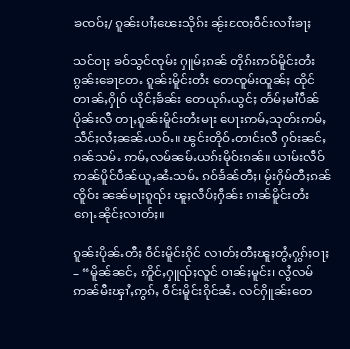ၶၸဝ်ႈ/ ၵူၼ်းပၢႆႈၽေးသိုၵ်း ၼႂ်းၸႄႈဝဵင်းလၢႆးၶႃႈ

သင်ဝႃႈ ၶဝ်သွင်ၸုမ်း ႁူမ်ႈၵၼ် တိုၵ်းဢဝ်မိူင်းတႆး ၵွၼ်းၶေႃတႄႉ ၵူၼ်းမိူင်းတႆး တေၸူမ်းထူၼ်ႈ ထိုင်တၢၼ်ႇႁိုဝ် ယိုင်ႈၶႅၼ်း တေယုၵ်ႉယွင်ႈ တႅမ်ႈမၢႆပဵၼ်ပိုၼ်းလီ တႃႇၵူၼ်းမိူင်းတႆးမႃး ပေႃးဢမ်ႇသုတ်းဢမ်ႇသဵင်ႈလႆႈၼၼ်ႉယဝ်ႉ။ ၽွင်းတိုဝ်ႉတၢင်းလီ ႁဝ်းၼင်ႇၵၼ်သမ်ႉ ဢမ်ႇလမ်ၼမ်ႉယၵ်းမိုဝ်းၵၼ်။ ယၢမ်းလဵဝ် ဢၼ်ပိူင်ပဵၼ်ယူႇၼႆႉသမ်ႉ ၵဝ်ၶႅၼ်တီႈ၊ မႂ်းႁိမ်တီႈၵၼ် ၸိူဝ်း ၼၼ်မႃးၵူၺ်း ၽူႈလဵပ်ႈႁဵၼ်း ၵၢၼ်မိူင်းတႆး ၵေႃႉၼိုင်ႈလၢတ်ႈ။

ၵူၼ်းပိုၼ်ႉတီႈ ဝဵင်းမိူင်းၵိုင် လၢတ်ႈတီႈၽူႈတွႆႇႁွၵ်ႈဝႃႈ – “မိူၼ်ၼင်ႇ ဢိူင်ႇႁူၺ်ႈလူင် ဝၢၼ်ႈမူင်း၊ လွႆလမ် ဢၼ်မီးၾၢႆႇဢွၵ်ႇ ဝဵင်းမိူင်းၵိုင်ၼႆႉ လင်ႁိူၼ်းတေ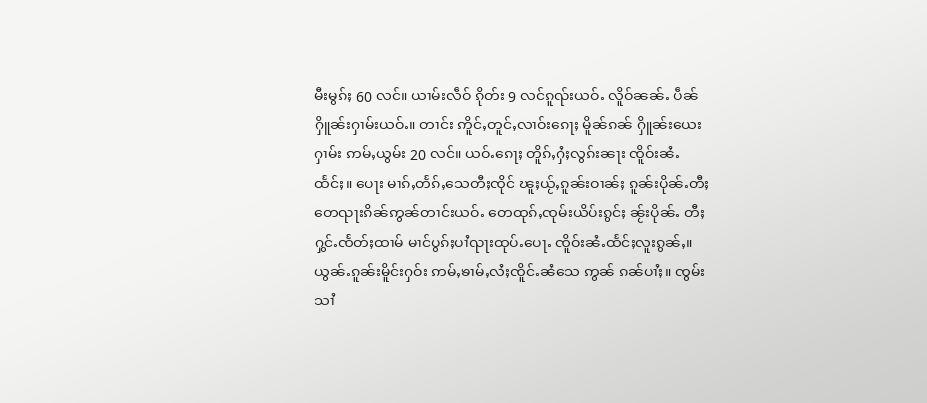မီးမွၵ်ႈ 60 လင်။ ယၢမ်းလဵဝ် ၵိုတ်း 9 လင်ၵူၺ်းယဝ်ႉ လိူဝ်ၼၼ်ႉ ပဵၼ်ႁိူၼ်းႁၢမ်းယဝ်ႉ။ တၢင်း ဢိူင်ႇတူင်ႇလၢဝ်းၵေႃႈ မိူၼ်ၵၼ် ႁိူၼ်းယေးႁၢမ်း ဢမ်ႇယွမ်း 20 လင်။ ယဝ်ႉၵေႃႈ တိူၵ်ႇႁႆႈလွၵ်းၼႃး ၸိူဝ်းၼႆႉထႅင်ႈ။ ပေႃး မၢၵ်ႇတႅၵ်ႇသေတီႈၸိုင် ၽူႈယႂ်ႇၵူၼ်းဝၢၼ်ႈ ၵူၼ်းပိုၼ်ႉတီႈ တေၺႃးၵိၼ်ဢွၼ်တၢင်းယဝ်ႉ တေထုၵ်ႇၸုမ်းယိပ်းၵွင်ႈ ၼႂ်းပိုၼ်ႉ တီႈ ႁွင်ႉၸႅတ်ႈထၢမ် မၢင်ပွၵ်ႈပၢႆၺႃးထုပ်ႉပေႃႉ ၸိူဝ်းၼႆႉထႅင်ႈလူးၵွၼ်ႇ။ ယွၼ်ႉၵူၼ်းမိူင်းႁဝ်း ဢမ်ႇၶၢမ်ႇလႆႈၸိူင်ႉၼႆသေ ဢွၼ် ၵၼ်ပၢႆႈ။ ၸွမ်းသၢႆ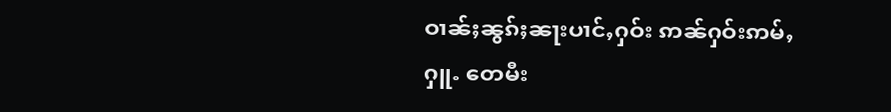ဝၢၼ်ႈၼွၵ်ႈၼႃးပၢင်ႇႁဝ်း ဢၼ်ႁဝ်းဢမ်ႇႁူႉ တေမီး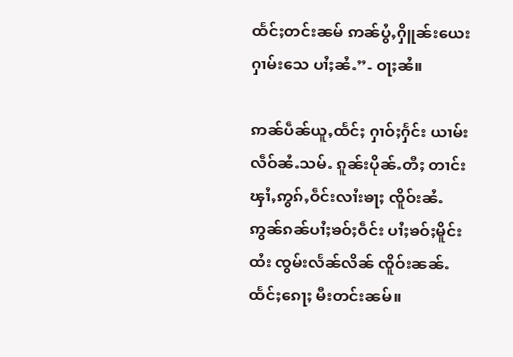ထႅင်ႈတင်းၼမ် ဢၼ်ပွႆႇႁိူၼ်းယေးႁၢမ်းသေ ပၢႆႈၼႆႉ”- ဝႃႈၼႆ။

ဢၼ်ပဵၼ်ယူႇထႅင်ႈ ႁၢဝ်ႈႁႅင်း ယၢမ်းလဵဝ်ၼႆႉသမ်ႉ ၵူၼ်းပိုၼ်ႉတီႈ တၢင်းၾၢႆႇဢွၵ်ႇဝဵင်းလၢႆးၶႃႈ ၸိူဝ်းၼႆႉ ဢွၼ်ၵၼ်ပၢႆႈၶဝ်ႈဝဵင်း ပၢႆႈၶဝ်ႈမိူင်းထႆး ၸွမ်းလႅၼ်လိၼ် ၸိူဝ်းၼၼ်ႉထႅင်ႈၵေႃႈ မီးတင်းၼမ်။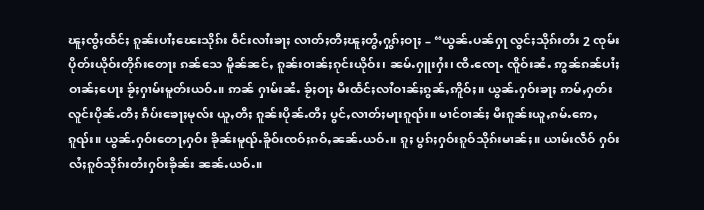ၽူႈၸွႆႈထႅင်ႈ ၵူၼ်းပၢႆႈၽေးသိုၵ်း ဝဵင်းလၢႆးၶႃႈ လၢတ်ႈတီႈၽူႈတွႆႇႁွၵ်ႈဝႃႈ – “ယွၼ်ႉပၼ်ႁႃ လွင်ႈသိုၵ်းတႆး 2 ၸုမ်းပိုတ်းယိုဝ်းတိုၵ်းတေႃး ၵၼ်သေ မိူၼ်ၼင်ႇ ၵူၼ်းဝၢၼ်ႈၵုင်းယိုဝ်း၊ ၼမ်ႉႁူးႁႆး၊ ၸီႉၸေႃႉ ၸိူဝ်းၼႆႉ ဢွၼ်ၵၼ်ပၢႆႈ ဝၢၼ်ႈပေႃး ၶႂ်ႈႁၢမ်းမူတ်းယဝ်ႉ။ ဢၼ် ႁၢမ်းၼႆႉ ၶႂ်ႈဝႃႈ မီးထႅင်ႈလၢႆဝၢၼ်ႈၵွၼ်ႇဢိူဝ်ႈ။ ယွၼ်ႉႁဝ်းၶႃႈ ဢမ်ႇႁတ်းလူင်းပိုၼ်ႉတီႈ ၵဵပ်းၶေႃႈမုလ်း ယူႇတီႈ ၵူၼ်းပိုၼ်ႉတီႈ ပွင်ႇလၢတ်ႈမႃးၵူၺ်း။ မၢင်ဝၢၼ်ႈ မီးၵူၼ်းယူႇၵမ်ႉဢေႇၵူၺ်း။ ယွၼ်ႉႁဝ်းတေႃႇႁဝ်း ၶိုၼ်းမူၺ်ႉၶိူဝ်းၸဝ်ႈၵဝ်ႇၼၼ်ႉယဝ်ႉ။ ၵူႈ ပွၵ်ႈႁဝ်းၵူဝ်သိုၵ်းမၢၼ်ႈ။ ယၢမ်းလဵဝ် ႁဝ်းလႆႈၵူဝ်သိုၵ်းတႆးႁဝ်းၶိုၼ်း ၼၼ်ႉယဝ်ႉ။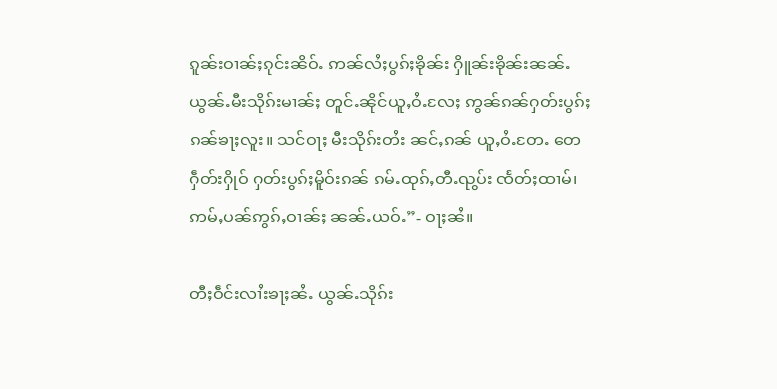ၵူၼ်းဝၢၼ်ႈၵုင်းၼိဝ်ႉ ဢၼ်လႆႈပွၵ်ႈၶိုၼ်း ႁိူၼ်းၶိုၼ်းၼၼ်ႉ ယွၼ်ႉမီးသိုၵ်းမၢၼ်ႈ တူင်ႉၼိုင်ယူႇဝႆႉလႄႈ ဢွၼ်ၵၼ်ႁတ်းပွၵ်ႈၵၼ်ၶႃႈလူး။ သင်ဝႃႈ မီးသိုၵ်းတႆး ၼင်ႇၵၼ် ယူႇဝႆႉတႄႉ တေႁဵတ်းႁိုဝ် ႁတ်းပွၵ်ႈမိူဝ်းၵၼ် ၵမ်ႉထုၵ်ႇတီႉၺွပ်း ၸႅတ်ႈထၢမ်၊ ဢမ်ႇပၼ်ဢွၵ်ႇဝၢၼ်ႈ ၼၼ်ႉယဝ်ႉ”- ဝႃႈၼႆ။

တီႈဝဵင်းလၢႆးၶႃႈၼႆႉ ယွၼ်ႉသိုၵ်း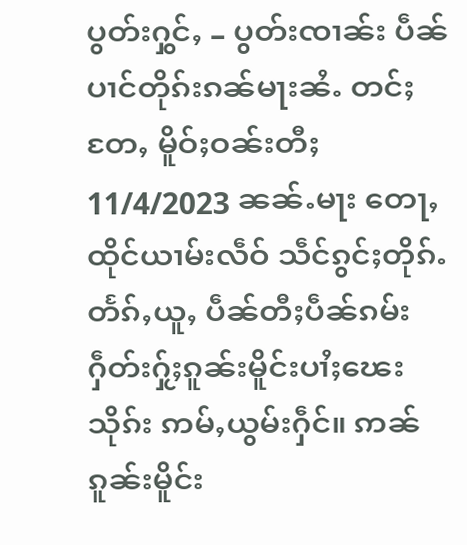ပွတ်းႁွင်ႇ – ပွတ်းၸၢၼ်း ပဵၼ်ပၢင်တိုၵ်းၵၼ်မႃးၼႆႉ တင်ႈတႄႇ မိူဝ်ႈဝၼ်းတီႈ 11/4/2023 ၼၼ်ႉမႃး တေႃႇထိုင်ယၢမ်းလဵဝ် သဵင်ၵွင်ႈတိုၵ်ႉတႅၵ်ႇယူႇ ပဵၼ်တီႈပဵၼ်ၵမ်း ႁဵတ်းႁႂ်ႈၵူၼ်းမိူင်းပၢႆႈၽေးသိုၵ်း ဢမ်ႇယွမ်းႁဵင်။ ဢၼ်ၵူၼ်းမိူင်း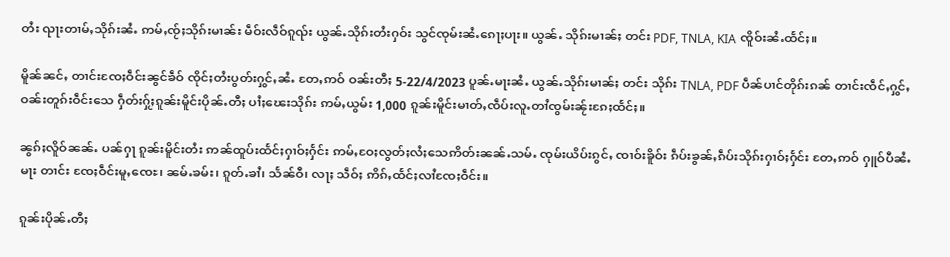တႆး ၺႃးတၢမ်ႇသိုၵ်းၼႆႉ ဢမ်ႇၸႂ်ႈသိုၵ်းမၢၼ်း မဵဝ်းလဵဝ်ၵူၺ်း ယွၼ်ႉသိုၵ်းတႆးႁဝ်း သွင်ၸုမ်းၼႆႉၵေႃႈပႃး။ ယွၼ်ႉ သိုၵ်းမၢၼ်ႈ တင်း PDF, TNLA, KIA ၸိူဝ်းၼႆႉထႅင်ႈ။

မိူၼ်ၼင်ႇ တၢင်းၸႄႈဝဵင်းၼွင်ၶဵဝ် ၸိုင်ႈတႆးပွတ်းႁွင်ႇၼႆႉ တႄႇဢဝ် ဝၼ်းတီႈ 5-22/4/2023 ပူၼ်ႉမႃးၼႆႉ ယွၼ်ႉသိုၵ်းမၢၼ်ႈ တင်း သိုၵ်း TNLA, PDF ပဵၼ်ပၢင်တိုၵ်းၵၼ် တၢင်းၸဵင်ႇႁွင်ႇဝၼ်းတူၵ်းဝဵင်းသေ ႁဵတ်းႁႂ်ႈၵူၼ်းမိူင်းပိုၼ်ႉတီႈ ပၢႆႈၽေးသိုၵ်း ဢမ်ႇယွမ်း 1,000 ၵူၼ်းမိူင်းမၢတ်ႇၸဵပ်းလူႉတၢႆၸွမ်းၼႂ်းၵႄႈထႅင်ႈ။

ၼွၵ်ႈလိူဝ်ၼၼ်ႉ ပၼ်ႁႃ ၵူၼ်းမိူင်းတႆး ဢၼ်ထူပ်းထႅင်ႈႁၢဝ်ႈႁႅင်း ဢမ်ႇဝႄႈလွတ်ႈလႆႈသေဢိတ်းၼၼ်ႉသမ်ႉ ၸုမ်းယိပ်းၵွင်ႇ ၸၢဝ်းၶိူဝ်း ၵဵပ်းၶွၼ်ႇၵဵပ်းသိုၵ်းႁၢဝ်ႈႁႅင်း တႄႇဢဝ် ႁူဝ်ပီၼႆႉမႃး တၢင်း ၸႄႈဝဵင်းမူႇၸေႊ၊ ၼမ်ႉၶမ်း၊ ၵူတ်ႉၶၢႆ၊ သႅၼ်ဝီ၊ လႃႈ သဵဝ်ႈ ဢိၵ်ႇထႅင်ႈလၢႆၸႄႈဝဵင်း။

ၵူၼ်းပိုၼ်ႉတီႈ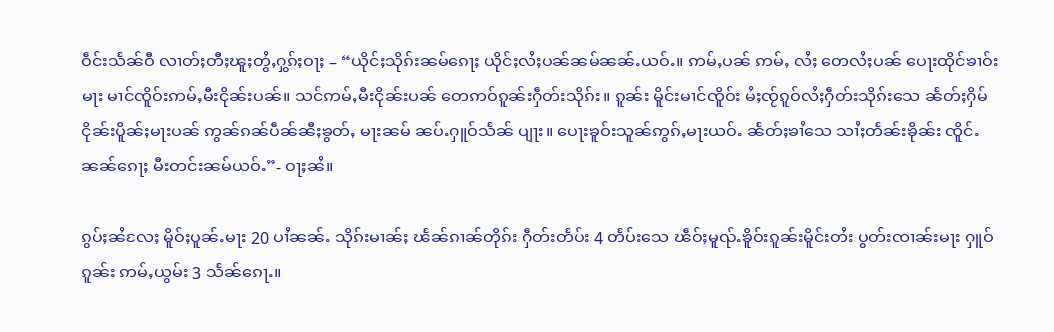ဝဵင်းသႅၼ်ဝီ လၢတ်ႈတီႈၽူႈတွႆႇႁွၵ်ႈဝႃႈ – “ယိုင်ႈသိုၵ်းၼမ်ၵေႃႈ ယိုင်ႈလႆႈပၼ်ၼမ်ၼၼ်ႉယဝ်ႉ။ ဢမ်ႇပၼ် ဢမ်ႇ လႆႈ တေလႆႈပၼ် ပေႃးထိုင်ၶၢဝ်းမႃး မၢင်ၸိူဝ်းဢမ်ႇမီးငိုၼ်းပၼ်။ သင်ဢမ်ႇမီးငိုၼ်းပၼ် တေဢဝ်ၵူၼ်းႁဵတ်းသိုၵ်း။ ၵူၼ်း မိူင်းမၢင်ၸိူဝ်း မႆႈၸႂ်ၵူဝ်လႆႈႁဵတ်းသိုၵ်းသေ ၼႅတ်ႈႁိမ်ငိုၼ်းပိူၼ်ႈမႃးပၼ် ဢွၼ်ၵၼ်ပဵၼ်ၼီႈၶွတ်ႇ မႃးၼမ် ၼပ်ႉႁူဝ်သႅၼ် ပျႃး။ ပေႃးၶူဝ်းသူၼ်ဢွၵ်ႇမႃးယဝ်ႉ ၼႅတ်ႈၶၢႆသေ သၢႆႈတႅၼ်းၶိုၼ်း ၸိူင်ႉၼၼ်ၵေႃႈ မီးတင်းၼမ်ယဝ်ႉ”- ဝႃႈၼႆ။

ၵွပ်ႈၼႆလႄႈ မိူဝ်ႈပူၼ်ႉမႃး 20 ပၢႆၼၼ်ႉ သိုၵ်းမၢၼ်ႈ ၽႅၼ်ၵၢၼ်တိုၵ်း ႁဵတ်းတႅပ်း 4 တႅပ်းသေ ၽဵဝ်ႈမူၺ်ႉၶိူဝ်းၵူၼ်းမိူင်းတႆး ပွတ်းၸၢၼ်းမႃး ႁူဝ်ၵူၼ်း ဢမ်ႇယွမ်း 3 သႅၼ်ၵေႃႉ။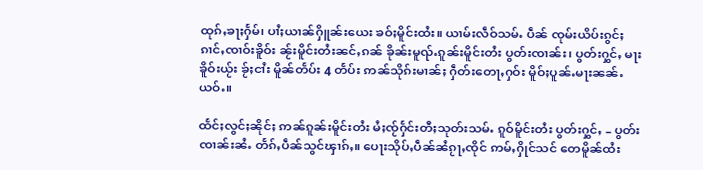ထုၵ်ႇၶႃႈႁႅမ်၊ ပၢႆႈယၢၼ်ႁိူၼ်းယေး ၶဝ်ႈမိူင်းထႆး။ ယၢမ်းလဵဝ်သမ်ႉ ပဵၼ် ၸုမ်းယိပ်းၵွင်ႈၵၢင်ႇၸၢဝ်းၶိူဝ်း ၼႂ်းမိူင်းတႆးၼင်ႇၵၼ် ၶိုၼ်းမူၺ်ႉၵူၼ်းမိူင်းတႆး ပွတ်းၸၢၼ်း၊ ပွတ်းႁွင်ႇ မႃး ၶိူဝ်းယႂ်း ၶႂ်ႈငၢႆး မိူၼ်တႅပ်း 4 တႅပ်း ဢၼ်သိုၵ်းမၢၼ်ႈ ႁဵတ်းတေႃႇႁဝ်း မိူဝ်ႈပူၼ်ႉမႃးၼၼ်ႉယဝ်ႉ။

ထႅင်ႈလွင်ႈၼိုင်ႈ ဢၼ်ၵူၼ်းမိူင်းတႆး မႆႈၸႂ်ႁႅင်းတီႈသုတ်းသမ်ႉ ၵူဝ်မိူင်းတႆး ပွတ်းႁွင်ႇ – ပွတ်းၸၢၼ်းၼႆႉ တႅၵ်ႇပဵၼ်သွင်ၾၢၵ်ႇ။ ပေႃးသိုပ်ႇပဵၼ်ၼႆၵႂႃႇၸိုင် ဢမ်ႇႁိုင်သင် တေမိူၼ်ထႆး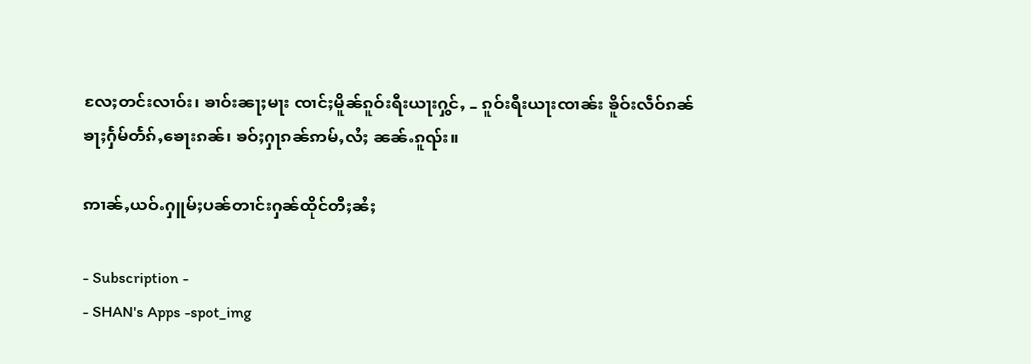လႄႈတင်းလၢဝ်း၊ ၶၢဝ်းၼႃႈမႃး ၸၢင်ႈမိူၼ်ၵူဝ်းရီးယႃးႁွင်ႇ – ၵူဝ်းရီးယႃးၸၢၼ်း ၶိူဝ်းလဵဝ်ၵၼ် ၶႃႈႁႅမ်တႅၵ်ႇၶေႃးၵၼ်၊ ၶဝ်ႈႁႃၵၼ်ဢမ်ႇလႆႈ ၼၼ်ႉၵူၺ်း။

ဢၢၼ်ႇယဝ်ႉႁူမ်ႈပၼ်တၢင်းႁၼ်ထိုင်တီႈၼႆႈ

- Subscription -
- SHAN's Apps -spot_img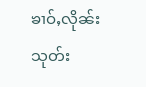ၶၢဝ်ႇလိုၼ်းသုတ်း